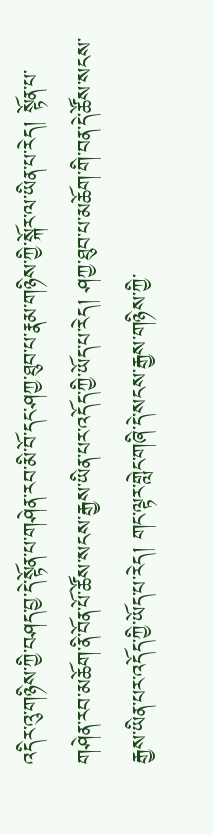འདིར་འུ་གཉིས་ཀྱི་བཤད་བྱ་དེ་སྟོན་པ་གཤེན་རབ་མི་བོ་དང་ཤཀྱ་ཐུབ་པ་རྣམ་གཉིས་ཀྱི་སྐོར་ལ་ཡིན་པ་རེད། སྟོན་པ་གཤེན་རབ་མཆོག་ནི་བོན་པོ་ཚོས་སངས་རྒྱས་ཡིན་པར་འདོད་ཀྱི་ཡོད་པ་རེད། ཤཀྱ་ཐུབ་པ་མཆོག་གི་བན་དེ་ཚོས་སངས་རྒྱས་ཡིན་པར་འདོད་ཀྱི་ཡོད་པ་རེད། གང་ལྟར་གླེང་གཞི་དེ་སངས་རྒྱས་གཉིས་ཀྱི་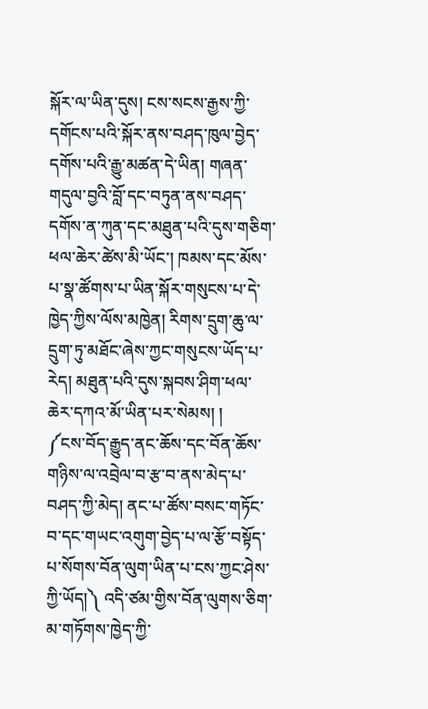སྐོར་ལ་ཡིན་དུས། ངས་སངས་རྒྱས་ཀྱི་དགོངས་པའི་སྐོར་ནས་བཤད་ཁུལ་བྱེད་དགོས་པའི་རྒྱུ་མཚན་དེ་ཡིན། གཞན་གདུལ་བྱའི་བློ་དང་བཏུན་ནས་བཤད་དགོས་ན་ཀུན་དང་མཐུན་པའི་དུས་གཅིག་ཕལ་ཆེར་ཚེས་མི་ཡོང་། ཁམས་དང་མོས་པ་སྣ་ཚོགས་པ་ཡིན་སྐོར་གསུངས་པ་དེ་ཁྱེད་ཀྱིས་ལོས་མཁྱེན། རིགས་དྲུག་ཆུ་ལ་དྲུག་ཏུ་མཐོང་ཞེས་ཀྱང་གསུངས་ཡོད་པ་རེད། མཐུན་པའི་དུས་སྐབས་ཤིག་ཕལ་ཆེར་དཀའ་མོ་ཡིན་པར་སེམས། །
༼ངས་བོད་རྒྱུད་ནང་ཆོས་དང་བོན་ཆོས་གཉིས་ལ་འབྲེལ་བ་རྩ་བ་ནས་མེད་པ་བཤད་ཀྱི་མེད། ནང་པ་ཚོས་བསང་གཏོང་བ་དང་གཡང་འགུག་བྱེད་པ་ལ་རྩོ་བསྟོད་པ་སོགས་བོན་ལུག་ཡིན་པ་ངས་ཀྱང་ཤེས་ཀྱི་ཡོད།༽ འདི་ཙམ་གྱིས་བོན་ལུགས་ཅིག་མ་གཏོགས་ཁྱེད་ཀྱི་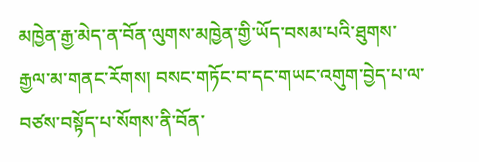མཁྱེན་རྒྱ་མེད་ན་བོན་ལུགས་མཁྱེན་གྱི་ཡོད་བསམ་པའི་ཐུགས་རྒྱལ་མ་གནང་རོགས། བསང་གཏོང་བ་དང་གཡང་འགུག་བྱེད་པ་ལ་བཙས་བསྟོད་པ་སོགས་ནི་བོན་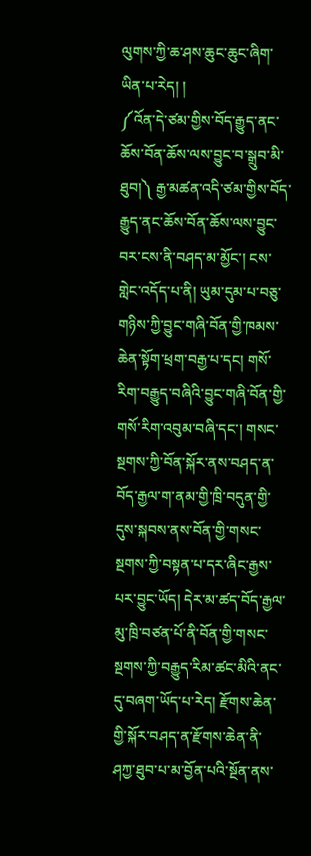ལུགས་ཀྱི་ཆ་ཤས་ཆུང་ཆུང་ཞིག་ཡིན་པ་རེད། །
༼འོན་དེ་ཙམ་གྱིས་བོད་རྒྱུད་ནང་ཆོས་བོན་ཆོས་ལས་བྱུང་བ་སྒྲུབ་མི་ཐུབ།༽ རྒྱ་མཚན་འདི་ཙམ་གྱིས་བོད་རྒྱུད་ནང་ཆོས་བོན་ཆོས་ལས་བྱུང་བར་ངས་ནི་བཤད་མ་མྱོང་། ངས་གླེང་འདོད་པ་ནི། ཡུམ་དུམ་པ་བཅུ་གཉིས་ཀྱི་བྱུང་གཞི་བོན་གྱི་ཁམས་ཆེན་སྟོག་ཕྲག་བརྒྱ་པ་དང། གསོ་རིག་བརྒྱུད་བཞིའི་བྱུང་གཞི་བོན་གྱི་གསོ་རིག་འབུམ་བཞི་དང་། གསང་སྔགས་ཀྱི་བོན་སྐོར་ནས་བཤད་ན་བོད་རྒྱལ་ག་ནམ་གྱི་ཁྲི་བདུན་གྱི་དུས་སྐབས་ནས་བོན་གྱི་གསང་སྔགས་ཀྱི་བསྟན་པ་དར་ཞིང་རྒྱས་པར་བྱུང་ཡོད། དེར་མ་ཚད་བོད་རྒྱལ་མུ་ཁྲི་བཙན་པོ་ནི་བོན་གྱི་གསང་སྔགས་ཀྱི་བརྒྱུད་རིམ་ཚང་མིའི་ནང་དུ་བཞག་ཡོད་པ་རེད། རྫོགས་ཆེན་གྱི་སྐོར་བཤད་ན་རྫོགས་ཆེན་ནི་ཤཀྱ་ཐུབ་པ་མ་བྱོན་པའི་སྔོན་ནས་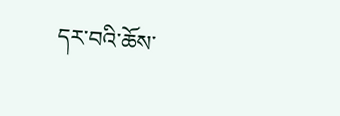དར་བའི་ཆོས་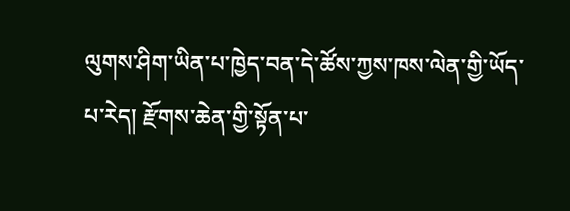ལུགས་ཤིག་ཡིན་པ་ཁྱེད་བན་དེ་ཚོས་ཀྱས་ཁས་ལེན་གྱི་ཡོད་པ་རེད། རྫོགས་ཆེན་གྱི་སྟོན་པ་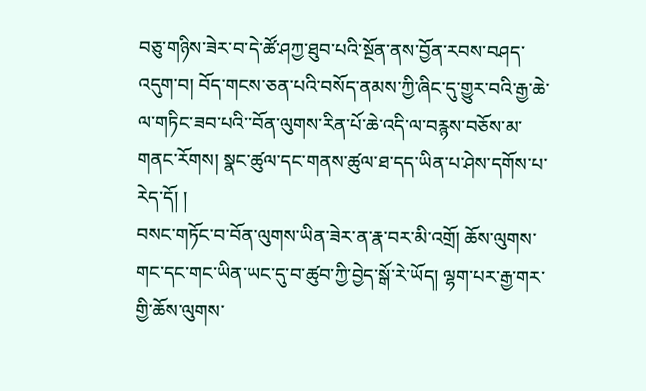བཅུ་གཉིས་ཟེར་བ་དེ་ཚོ་ཤཀྱ་ཐུབ་པའི་སྔོན་ནས་བྱོན་རབས་བཤད་འདུག་བ། བོད་གངས་ཅན་པའི་བསོད་ནམས་ཀྱི་ཞིང་དུ་གྱུར་བའི་རྒྱ་ཆེ་ལ་གཏིང་ཟབ་པའི་་བོན་ལུགས་རིན་པོ་ཆེ་འདི་ལ་བརྙས་བཅོས་མ་གནང་རོགས། སྣང་ཚུལ་དང་གནས་ཚུལ་ཐ་དད་ཡིན་པ་ཤེས་དགོས་པ་རེད་དོ། །
བསང་གཏོང་བ་བོན་ལུགས་ཡིན་ཟེར་ན་རྣ་བར་མི་འགྲོ། ཆོས་ལུགས་གང་དང་གང་ཡིན་ཡང་དུ་བ་ཚུབ་ཀྱི་བྱེད་སྒོ་རེ་ཡོད། ལྷག་པར་རྒྱ་གར་གྱི་ཆོས་ལུགས་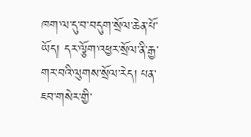ཁག་ལ་དུ་བ་བདུག་སྲོལ་ཆེན་པོ་ཡོད། དར་ལྕོག་འཕྱར་སྲོལ་ནི་རྒྱ་གར་བའི་ལུགས་སྲོལ་རེད། པན་ཇབ་གསེར་གྱི་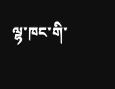ལྷ་ཁང་གི་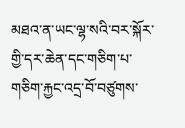མཐའ་ན་ཡང་ལྷ་སའི་བར་སྐོར་གྱི་དར་ཆེན་དང་གཅིག་པ་གཅིག་རྐྱང་འདྲ་བོ་བཙུགས་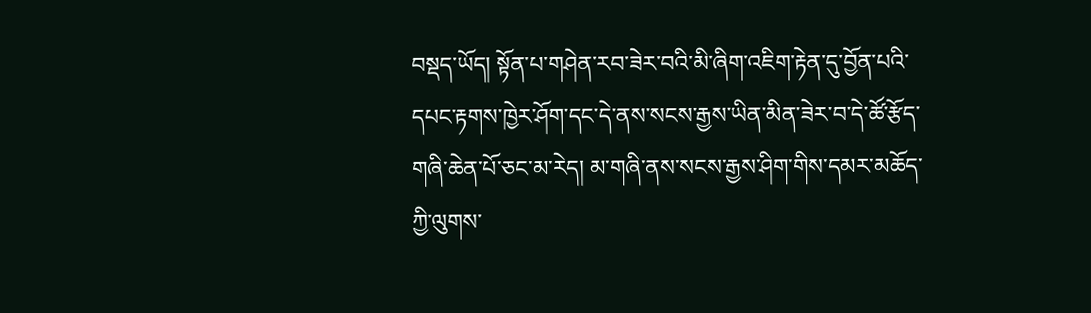བསྡད་ཡོད། སྟོན་པ་གཤེན་རབ་ཟེར་བའི་མི་ཞིག་འཇིག་རྟེན་དུ་བྱོན་པའི་དཔང་རྟགས་ཁྱེར་ཤོག་དང་དེ་ནས་སངས་རྒྱས་ཡིན་མིན་ཟེར་བ་དེ་ཚོ་རྩོད་གཞི་ཆེན་པོ་ཅང་མ་རེད། མ་གཞི་ནས་སངས་རྒྱས་ཤིག་གིས་དམར་མཆོད་ཀྱི་ལུགས་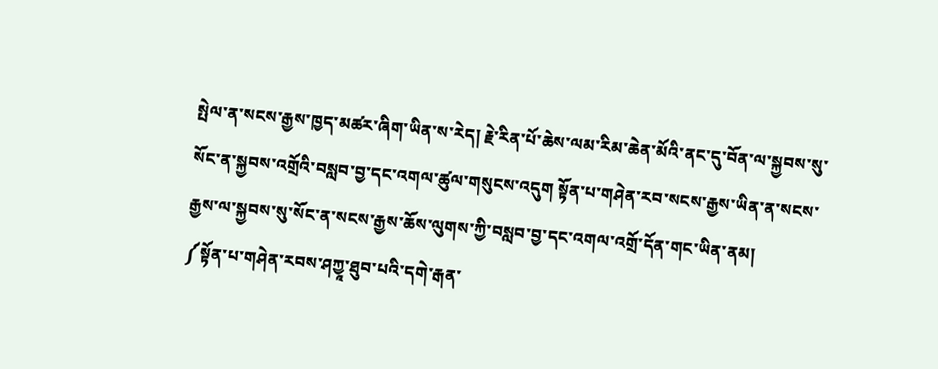སྤེལ་ན་སངས་རྒྱས་ཁྱད་མཚར་ཞིག་ཡིན་ས་རེད། རྗེ་རིན་པོ་ཆེས་ལམ་རིམ་ཆེན་མོའི་ནང་དུ་བོན་ལ་སྐྱབས་སུ་སོང་ན་སྐྱབས་འགྲོའི་བསླབ་བྱ་དང་འགལ་ཚུལ་གསུངས་འདུག སྟོན་པ་གཤེན་རབ་སངས་རྒྱས་ཡིན་ན་སངས་རྒྱས་ལ་སྐྱབས་སུ་སོང་ན་སངས་རྒྱས་ཆོས་ལུགས་ཀྱི་བསླབ་བྱ་དང་འགལ་འགྲོ་དོན་གང་ཡིན་ནམ།
༼སྟོན་པ་གཤེན་རབས་ཤཀྱཱ་ཐུབ་པའི་དགེ་རྒན་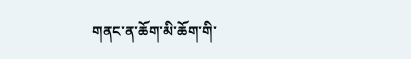གནང་ན་ཆོག་མི་ཆོག་གི་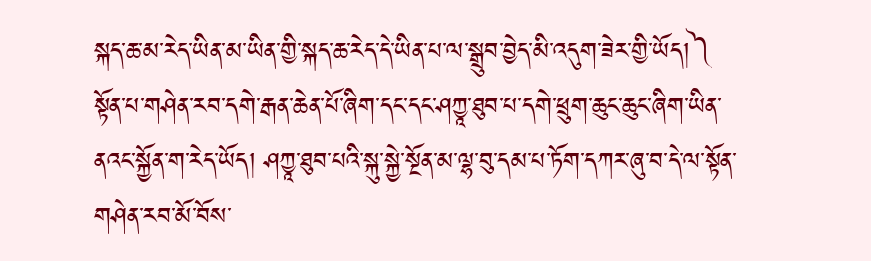སྐད་ཆ་མ་རེད་ཡིན་མ་ཡིན་གྱི་སྐད་ཆ་རེད་དེ་ཡིན་པ་ལ་སྒྲུབ་བྱེད་མི་འདུག་ཟེར་གྱི་ཡོད།༽ སྟོན་པ་གཤེན་རབ་དགེ་རྒན་ཆེན་པོ་ཞིག་དང་དང་ཤཀྱཱ་ཐུབ་པ་དགེ་ཕྲུག་ཆུང་ཆུང་ཞིག་ཡིན་ནའང་སྐྱོན་ག་རེད་ཡོད། ཤཀྱཱ་ཐུབ་པའི་སྐུ་སྐྱེ་སྔོན་མ་ལྷ་བུ་དམ་པ་ཏོག་དཀར་ཞུ་བ་དེ་ལ་སྟོན་གཤེན་རབ་མོ་བོས་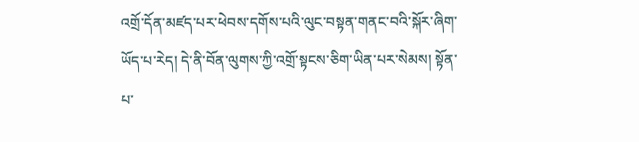འགྲོ་དོན་མཛད་པར་ཕེབས་དགོས་པའི་ལུང་བསྟན་གནང་བའི་སྐོར་ཞིག་ཡོད་པ་རེད། དེ་ནི་བོན་ལུགས་ཀྱི་འགྲོ་སྟངས་ཅིག་ཡིན་པར་སེམས། སྟོན་པ་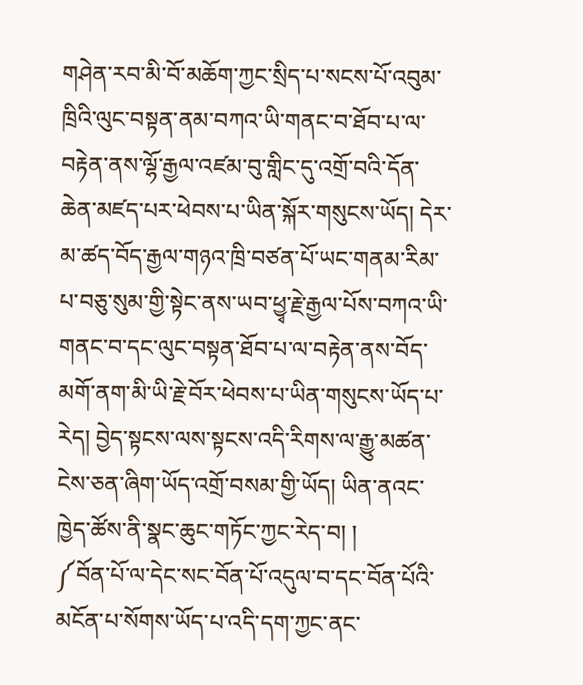གཤེན་རབ་མི་བོ་མཆོག་ཀྱང་སྲིད་པ་སངས་པོ་འབུམ་ཁྲིའི་ལུང་བསྟན་ནམ་བཀའ་ཡི་གནང་བ་ཐོབ་པ་ལ་བརྟེན་ནས་ལྷོ་རྒྱལ་འཛམ་བུ་གླིང་དུ་འགྲོ་བའི་དོན་ཆེན་མཛད་པར་ཕེབས་པ་ཡིན་སྐོར་གསུངས་ཡོད། དེར་མ་ཚད་བོད་རྒྱལ་གཉའ་ཁྲི་བཙན་པོ་ཡང་གནམ་རིམ་པ་བཅུ་སུམ་གྱི་སྟེང་ནས་ཡབ་ཕྱྭ་རྗེ་རྒྱལ་པོས་བཀའ་ཡི་གནང་བ་དང་ལུང་བསྟན་ཐོབ་པ་ལ་བརྟེན་ནས་བོད་མགོ་ནག་མི་ཡི་རྗེ་བོར་ཕེབས་པ་ཡིན་གསུངས་ཡོད་པ་རེད། བྱེད་སྟངས་ལས་སྟངས་འདི་རིགས་ལ་རྒྱུ་མཚན་ངེས་ཅན་ཞིག་ཡོད་འགྲོ་བསམ་གྱི་ཡོད། ཡིན་ནའང་ཁྱེད་ཚོས་ནི་སྣང་ཆུང་གཏོང་ཀྱང་རེད་བ། །
༼བོན་པོ་ལ་དེང་སང་བོན་པོ་འདུལ་བ་དང་བོན་པོའི་མངོན་པ་སོགས་ཡོད་པ་འདི་དག་ཀྱང་ནང་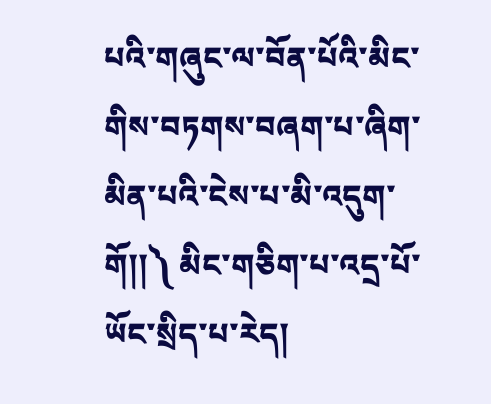པའི་གཞུང་ལ་བོན་པོའི་མིང་གིས་བཏགས་བཞག་པ་ཞིག་མིན་པའི་ངེས་པ་མི་འདུག་གོ།།༽ མིང་གཅིག་པ་འདྲ་པོ་ཡོང་སྲིད་པ་རེད།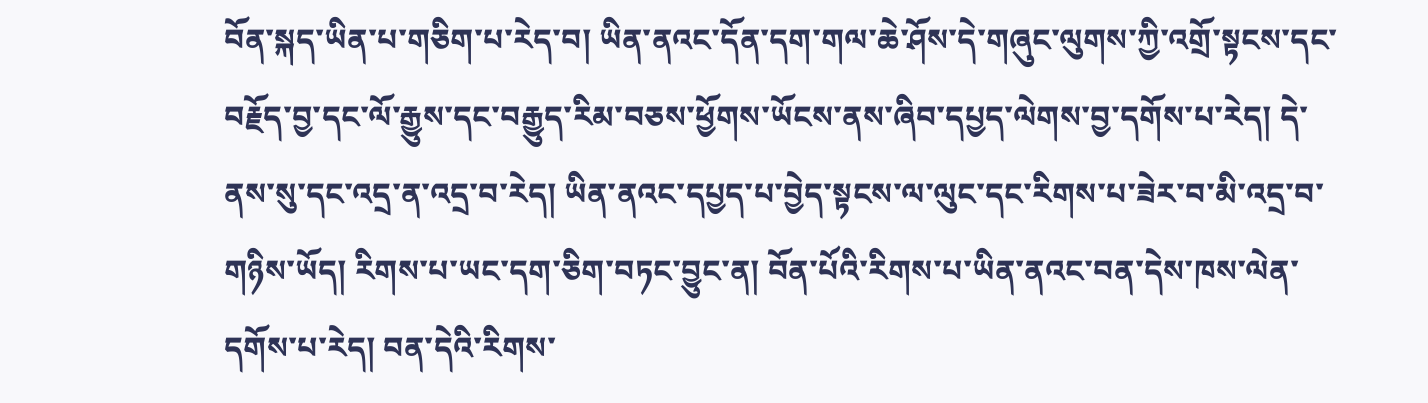བོན་སྐད་ཡིན་པ་གཅིག་པ་རེད་བ། ཡིན་ནའང་དོན་དག་གལ་ཆེ་ཤོས་དེ་གཞུང་ལུགས་ཀྱི་འགྲོ་སྟངས་དང་བརྗོད་བྱ་དང་ལོ་རྒྱུས་དང་བརྒྱུད་རིམ་བཅས་ཕྱོགས་ཡོངས་ནས་ཞིབ་དཔྱད་ལེགས་བྱ་དགོས་པ་རེད། དེ་ནས་སུ་དང་འདྲ་ན་འདྲ་བ་རེད། ཡིན་ནའང་དཔྱད་པ་བྱེད་སྟངས་ལ་ལུང་དང་རིགས་པ་ཟེར་བ་མི་འདྲ་བ་གཉིས་ཡོད། རིགས་པ་ཡང་དག་ཅིག་བཏང་བྱུང་ན། བོན་པོའི་རིགས་པ་ཡིན་ནའང་བན་དེས་ཁས་ལེན་དགོས་པ་རེད། བན་དེའི་རིགས་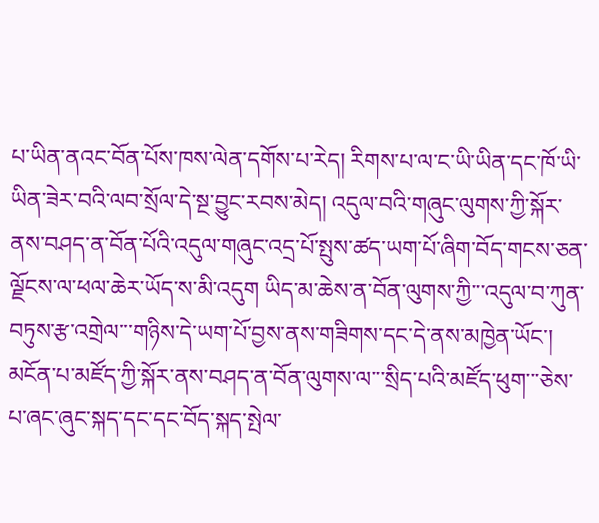པ་ཡིན་ནའང་བོན་པོས་ཁས་ལེན་དགོས་པ་རེད། རིགས་པ་ལ་ང་ཡི་ཡིན་དང་ཁོ་ཡི་ཡིན་ཟེར་བའི་ལབ་སྲོལ་དེ་སྔ་བྱུང་རབས་མེད། འདུལ་བའི་གཞུང་ལུགས་ཀྱི་སྐོར་ནས་བཤད་ན་བོན་པོའི་འདུལ་གཞུང་འདྲ་པོ་སྤུས་ཚད་ཡག་པོ་ཞིག་བོད་གངས་ཅན་ལྗོངས་ལ་ཕལ་ཆེར་ཡོད་ས་མི་འདུག ཡིད་མ་ཆེས་ན་བོན་ལུགས་ཀྱི་་་འདུལ་བ་ཀུན་བཏུས་རྩ་འགྲེལ་་་གཉིས་དེ་ཡག་པོ་བྱས་ནས་གཟིགས་དང་དེ་ནས་མཁྱེན་ཡོང་། མངོན་པ་མཛོད་ཀྱི་སྐོར་ནས་བཤད་ན་བོན་ལུགས་ལ་་་སྲིད་པའི་མཛོད་ཕུག་་་ཅེས་པ་ཞང་ཞུང་སྐད་དང་དང་བོད་སྐད་སྤེལ་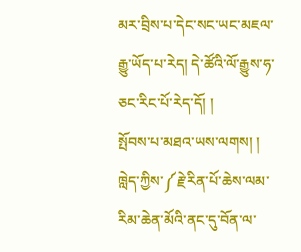མར་བྲིས་པ་དེང་སང་ཡང་མཇལ་རྒྱུ་ཡོད་པ་རེད། དེ་ཚོའི་ལོ་རྒྱུས་ཧ་ཅང་རིང་པོ་རེད་དོ། །
སྤོབས་པ་མཐའ་ཡས་ལགས། །
ཁླེད་ཀྱིས་༼རྗེ་རིན་པོ་ཆེས་ལམ་རིམ་ཆེན་མོའི་ནང་དུ་བོན་ལ་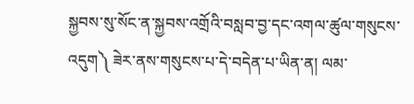སྐྱབས་སུ་སོང་ན་སྐྱབས་འགྲོའི་བསླབ་བྱ་དང་འགལ་ཚུལ་གསུངས་འདུག༽ ཟེར་ནས་གསུངས་པ་དེ་བདེན་པ་ཡིན་ན། ལམ་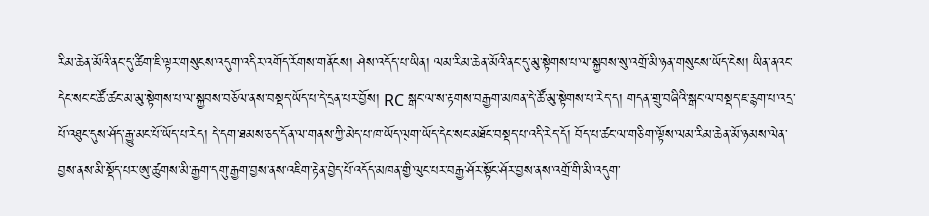རིམ་ཆེན་མོའི་ནང་དུ་ཚིག་ཇི་ལྟར་གསུངས་འདུག་འདིར་འགོད་རོགས་གནོངས། ཤེས་འདོད་པ་ཡིན། ལམ་རིམ་ཆེན་མོའི་ནང་དུ་མུ་སྟེགས་པ་ལ་སྐྱབས་སུ་འགྲོ་མི་ཉན་གསུངས་ཡོད་ངེས། ཡིན་ནའང་དེང་སང་ང་ཚོ་ཚང་མ་མུ་སྟེགས་པ་ལ་སྐྱབས་བཅོལ་ནས་བསྡད་ཡོད་པ་དེ་དྲན་པར་བྱོས། RC སྒང་ལ་ས་རྟགས་བརྒྱག་མཁན་དེ་ཚོ་མུ་སྟེགས་པ་རེད་ད། གདན་གྲུ་བཞིའི་སྒང་ལ་བསྡད་ཇ་རྙག་པ་འདྲ་པོ་འཐུང་དུས་ཤོད་རྒྱུ་མང་པོ་ཡོད་པ་རེད། དེ་དག་ཐམས་ཅད་དོན་ལ་གནས་ཀྱི་མེད་པ་ཁ་ཡོད་ལ྄ག་ཡོད་དེང་སང་མཐོང་བསྡད་པ་འདི་རེད་དོ། བོད་པ་ཚང་ལ་གཅིག་ལྟོས་ལམ་རིམ་ཆེན་མོ་ཉམས་ལེན་བྱས་ནས་མི་སྡོད་པར་ཨུ་ཚུགས་མི་རྒྱག་དགུ་རྒྱག་བྱས་ནས་འཇིག་རྟེན་བྱེད་པོ་འདོད་མཁན་གྱི་ལུང་པར་བརྒྱ་ཤོར་སྟོང་ཤོར་བྱས་ནས་འགྲོ་གི་མི་འདུག་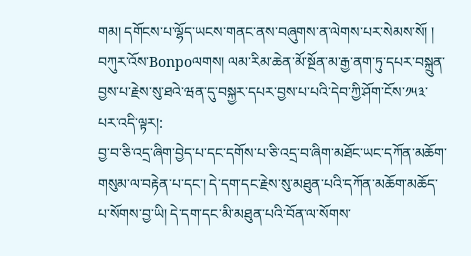གམ། དགོངས་པ་ལྷོད་ཡངས་གནང་ནས་བཞུགས་ན་ལེགས་པར་སེམས་སོ། །
བཀུར་འོས་Bonpoལགས། ལམ་རིམ་ཆེན་མོ་སྔོན་མ་རྒྱ་ནག་ཏུ་དཔར་བསྐྲུན་བྱས་པ་རྗེས་སུ་ཐའེ་ཝན་དུ་བསྐྱར་དཔར་བྱས་པ་པའི་དེབ་ཀྱི་ཤོག་ངོས་༡༥༣་པར་འདི་ལྟར།:
བྱ་བ་ཅི་འདྲ་ཞིག་བྱེད་པ་དང་དགོས་པ་ཅི་འདྲ་བ་ཞིག་མཐོང་ཡང་དཀོན་མཆོག་གསུམ་ལ་བརྟེན་པ་དང་། དེ་དག་དང་རྗེས་སུ་མཐུན་པའི་དཀོན་མཆོག་མཆོད་པ་སོགས་བྱ་ཡི། དེ་དག་དང་མི་མཐུན་པའི་བོན་ལ་སོགས་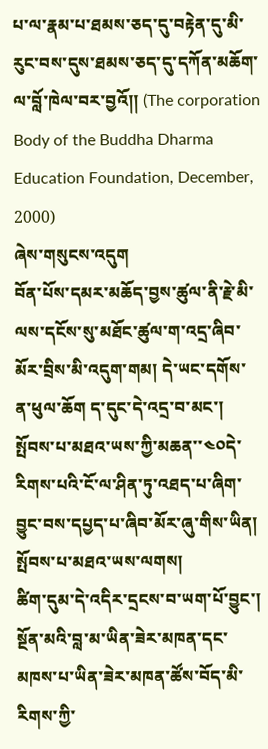པ་ལ་རྣམ་པ་ཐམས་ཅད་དུ་བརྟེན་དུ་མི་རུང་བས་དུས་ཐམས་ཅད་དུ་དཀོན་མཆོག་ལ་བློ་ཁེལ་བར་བྱའོ།། (The corporation Body of the Buddha Dharma Education Foundation, December, 2000)
ཞེས་གསུངས་འདུག
བོན་པོས་དམར་མཆོད་བྱས་ཚུལ་ནི་རྗེ་མི་ལས་དངོས་སུ་མཐོང་ཚུལ་ག་འདྲ་ཞིབ་མོར་བྲིས་མི་འདུག་གམ། དེ་ཡང་དགོས་ན་ཕུལ་ཆོག ད་དུང་དེ་འདྲ་བ་མང་།
སྤོབས་པ་མཐའ་ཡས་ཀྱི་མཆན་་༤༠དེ་རིགས་པའི་ངོ་ལ་ཤིན་ཏུ་འཐད་པ་ཞིག་བྱུང་བས་དཔྱད་པ་ཞིབ་མོར་ཞུ་གིས་ཡིན།
སྤོབས་པ་མཐའ་ཡས་ལགས།
ཚིག་དུམ་དེ་འདིར་དྲངས་བ་ཡག་པོ་བྱུང་། སྔོན་མའི་བླ་མ་ཡིན་ཟེར་མཁན་དང་མཁས་པ་ཡིན་ཟེར་མཁན་ཚོས་བོད་མི་རིགས་ཀྱི་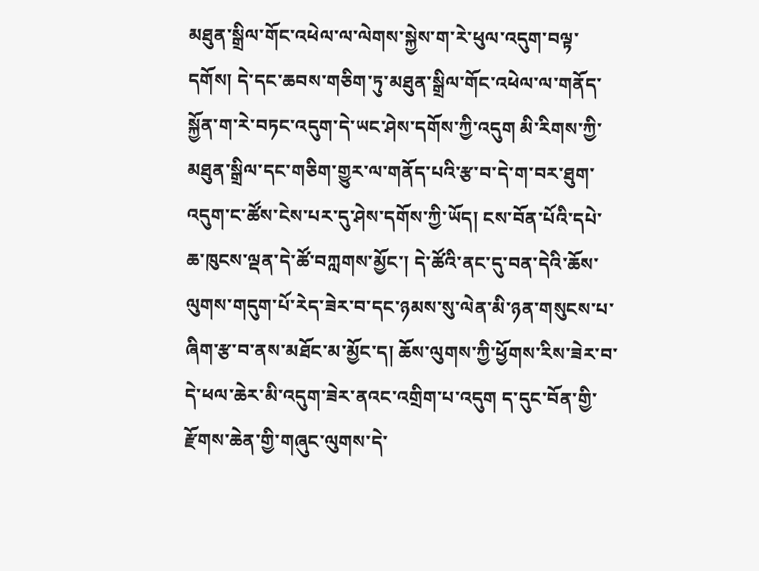མཐུན་སྒྲིལ་གོང་འཕེལ་ལ་ལེགས་སྐྱེས་ག་རེ་ཕུལ་འདུག་བལྟ་དགོས། དེ་དང་ཆབས་གཅིག་ཏུ་མཐུན་སྒྲིལ་གོང་འཕེལ་ལ་གནོད་སྐྱོན་ག་རེ་བཏང་འདུག་དེ་ཡང་ཤེས་དགོས་ཀྱི་འདུག མི་རིགས་ཀྱི་མཐུན་སྒྲིལ་དང་གཅིག་གྱུར་ལ་གནོད་པའི་རྩ་བ་དེ་ག་བར་ཐུག་འདུག་ང་ཚོས་ངེས་པར་དུ་ཤེས་དགོས་ཀྱི་ཡོད། ངས་བོན་པོའི་དཔེ་ཆ་ཁུངས་ལྡན་དེ་ཚོ་བཀླགས་མྱོང་། དེ་ཚོའི་ནང་དུ་བན་དེའི་ཆོས་ལུགས་གདུག་པོ་རེད་ཟེར་བ་དང་ཉམས་སུ་ལེན་མི་ཉན་གསུངས་པ་ཞིག་རྩ་བ་ནས་མཐོང་མ་མྱོང་ད། ཆོས་ལུགས་ཀྱི་ཕྱོགས་རིས་ཟེར་བ་དེ་ཕལ་ཆེར་མི་འདུག་ཟེར་ནའང་འགྲིག་པ་འདུག ད་དུང་བོན་གྱི་རྫོགས་ཆེན་གྱི་གཞུང་ལུགས་དེ་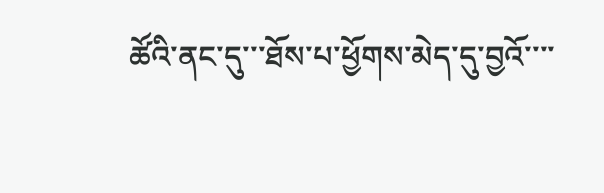ཚོའི་ནང་དུ་་་ཐོས་པ་ཕྱོགས་མེད་དུ་བྱའོ་་་་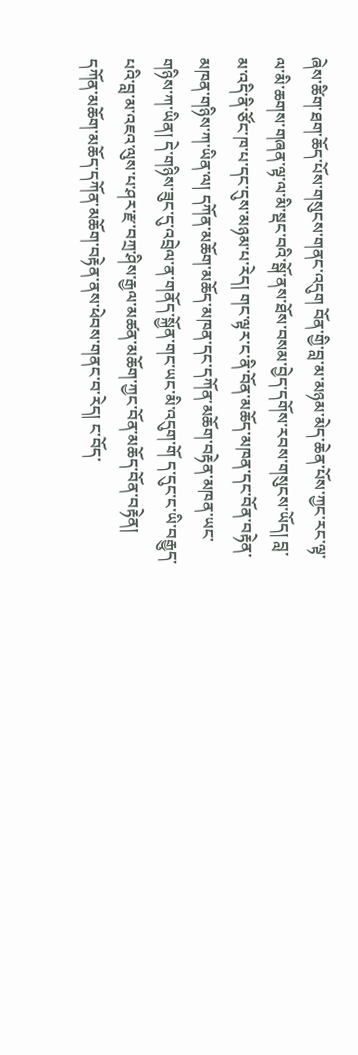ཞེས་ཚིག་ཐག་ཆོད་པོས་གསུངས་གནང་འདུག བོན་གྱི་བླ་མ་མཉམ་མེད་ཆེན་པོས་ཀྱང་རང་ལྟ་ལ་མི་ཆགས་གཞན་ལྟ་ལ་མི་སྡང་བའི་སྒོ་ནས་ཐོས་བསམ་བྱེད་དགོས་རབས་གསུངས་ཡོད། བླ་མ་འདི་ནི་ཙོང་ཁ་པ་དང་དུས་མཉམ་པ་རེད། གང་ལྟར་ང་ནི་བོན་མཆོད་མཁན་དང་བོན་བརྟེན་མཁན་གཉིས་ཀ་ཡིན་ལ། དཀོན་མཆོག་མཆོད་མཁན་དང་དཀོན་མཆོག་བརྟེན་མཁན་ཡང་གཉིས་ཀ་ཡིན། དེ་གཉིས་ཟུང་དུ་འབྲེལ་ན་གནོད་སྐྱོན་གང་ཡང་མི་འདུག་གོ ད་དུང་ང་ཡི་བརྒྱུད་པའི་བླ་མ་འཇའ་ལུས་པ་ཤར་རྫ་བཀྲ་ཤིས་རྒྱལ་མཚན་མཆོག་ཀྱང་བོན་མཆོད་བོན་བརྟེན། དཀོན་མཆོག་མཆོད་དཀོན་མཆོག་བརྟེན་ནས་ཕེབས་གནང་བ་རེད། ང་བོད་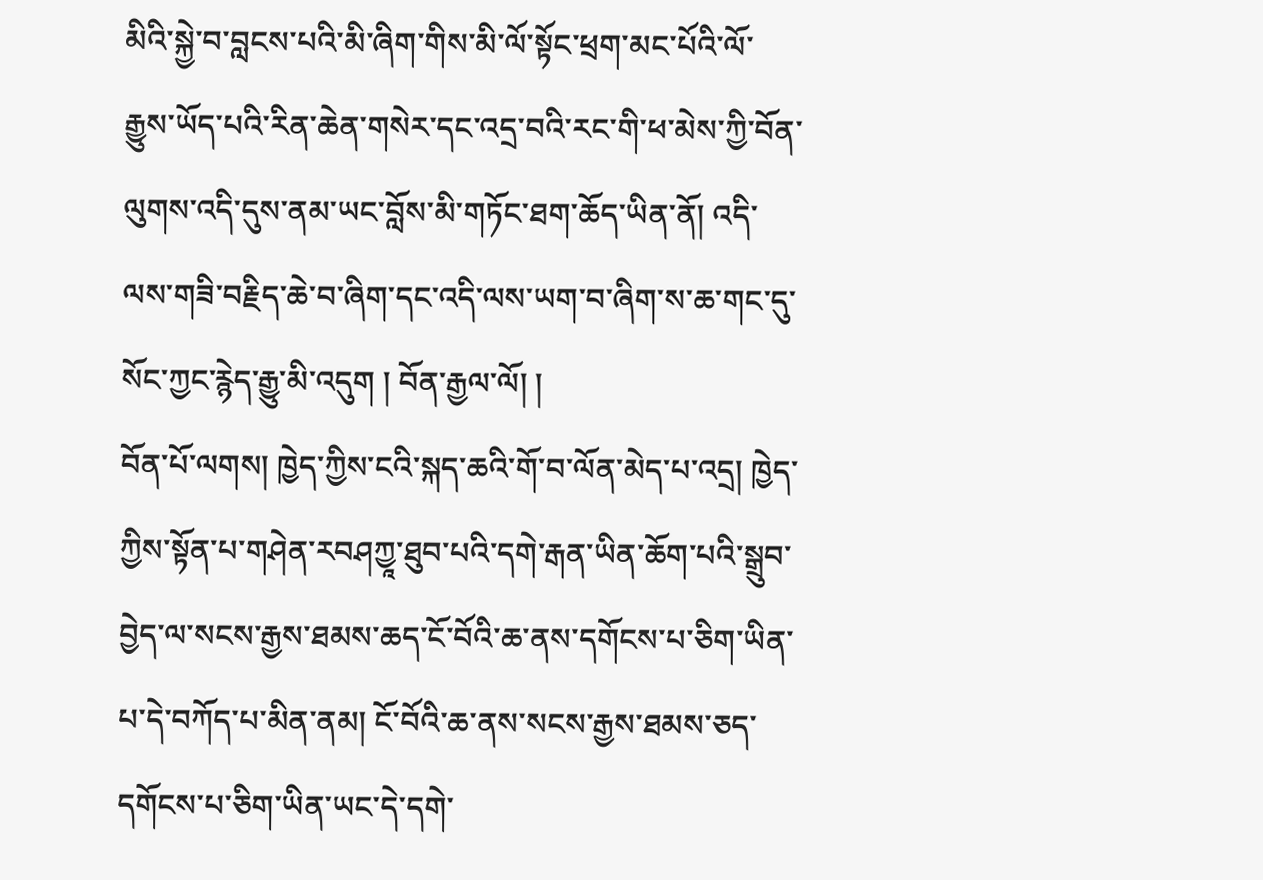མིའི་སྐྱེ་བ་བླངས་པའི་མི་ཞིག་གིས་མི་ལོ་སྟོང་ཕྲག་མང་པོའི་ལོ་རྒྱུས་ཡོད་པའི་རིན་ཆེན་གསེར་དང་འདྲ་བའི་རང་གི་ཕ་མེས་ཀྱི་བོན་ལུགས་འདི་དུས་ནམ་ཡང་བློས་མི་གཏོང་ཐག་ཆོད་ཡིན་ནོ། འདི་ལས་གཟི་བརྗིད་ཆེ་བ་ཞིག་དང་འདི་ལས་ཡག་བ་ཞིག་ས་ཆ་གང་དུ་སོང་ཀྱང་རྙེད་རྒྱུ་མི་འདུག ། བོན་རྒྱལ་ལོ། །
བོན་པོ་ལགས། ཁྱེད་ཀྱིས་ངའི་སྐད་ཆའི་གོ་བ་ལོན་མེད་པ་འདྲ། ཁྱེད་ཀྱིས་སྟོན་པ་གཤེན་རབཤཀྱཱ་ཐུབ་པའི་དགེ་རྒན་ཡིན་ཆོག་པའི་སྒྲུབ་བྱེད་ལ་སངས་རྒྱས་ཐམས་ཆད་ངོ་བོའི་ཆ་ནས་དགོངས་པ་ཅིག་ཡིན་པ་དེ་བཀོད་པ་མིན་ནམ། ངོ་བོའི་ཆ་ནས་སངས་རྒྱས་ཐམས་ཅད་དགོངས་པ་ཅིག་ཡིན་ཡང་དེ་དགེ་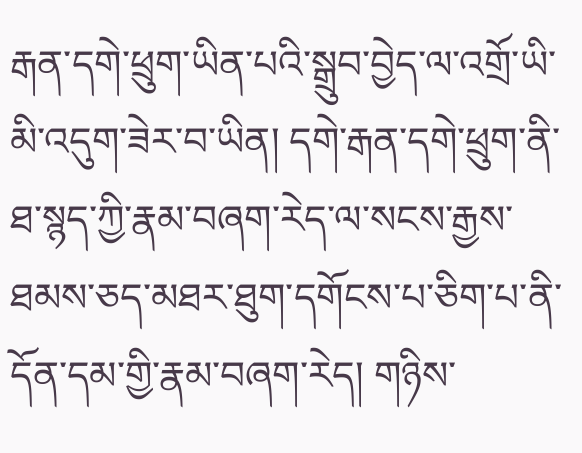རྒན་དགེ་ཕྲུག་ཡིན་པའི་སྒྲུབ་བྱེད་ལ་འགྲོ་ཡི་མི་འདུག་ཟེར་བ་ཡིན། དགེ་རྒན་དགེ་ཕྲུག་ནི་ཐ་སྙད་ཀྱི་རྣམ་བཞག་རེད་ལ་སངས་རྒྱས་ཐམས་ཅད་མཐར་ཐུག་དགོངས་པ་ཅིག་པ་ནི་དོན་དམ་གྱི་རྣམ་བཞག་རེད། གཉིས་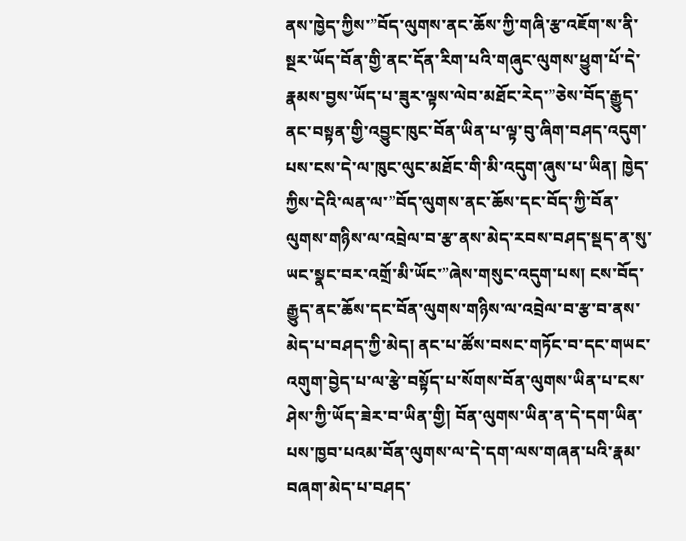ནས་ཁྱེད་ཀྱིས་”བོད་ལུགས་ནང་ཆོས་ཀྱི་གཞི་རྩ་འཇོག་ས་ནི་སྔར་ཡོད་བོན་གྱི་ནང་དོན་རིག་པའི་གཞུང་ལུགས་ཕྱུག་པོ་དེ་རྣམས་བྱས་ཡོད་པ་ཟུར་ལྟས་ལེབ་མཐོང་རེད་”ཅེས་བོད་རྒྱུད་ནང་བསྟན་གྱི་འབྱུང་ཁུང་བོན་ཡིན་པ་ལྟ་བུ་ཞིག་བཤད་འདུག་པས་ངས་དེ་ལ་ཁུང་ལུང་མཐོང་གི་མི་འདུག་ཞུས་པ་ཡིན། ཁྱེད་ཀྱིས་དེའི་ལན་ལ་”བོད་ལུགས་ནང་ཆོས་དང་བོད་ཀྱི་བོན་ལུགས་གཉིས་ལ་འབྲེལ་བ་རྩ་ནས་མེད་རབས་བཤད་སྡད་ན་སུ་ཡང་སྣང་བར་འགྲོ་མི་ཡོང་”ཞེས་གསུང་འདུག་པས། ངས་བོད་རྒྱུད་ནང་ཆོས་དང་བོན་ལུགས་གཉིས་ལ་འབྲེལ་བ་རྩ་བ་ནས་མེད་པ་བཤད་ཀྱི་མེད། ནང་པ་ཚོས་བསང་གཏོང་བ་དང་གཡང་འགུག་བྱེད་པ་ལ་རྩེ་བསྟོད་པ་སོགས་བོན་ལུགས་ཡིན་པ་ངས་ཤེས་ཀྱི་ཡོད་ཟེར་བ་ཡིན་གྱི། བོན་ལུགས་ཡིན་ན་དེ་དག་ཡིན་པས་ཁྱབ་པའམ་བོན་ལུགས་ལ་དེ་དག་ལས་གཞན་པའི་རྣམ་བཞག་མེད་པ་བཤད་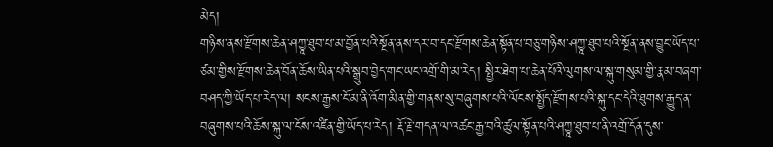མེད།
གཉིས་ནས་རྫོགས་ཆེན་ཤཀྱཱ་ཐུབ་པ་མ་བྱོན་པའི་སྔོན་ནས་དར་བ་དང་རྫོགས་ཆེན་སྟོན་པ་བཅུ་གཉིས་ཤཀྱཱ་ཐུབ་པའི་སྔོན་ནས་བྱུང་ཡོད་པ་ཙམ་གྱིས་རྫོགས་ཆེན་བོན་ཆོས་ཡིན་པའི་སྒྲུབ་བྱེད་གང་ཡང་འགྲོ་གི་མ་རེད། སྤྱིར་ཐེག་པ་ཆེན་པོའི་ལུགས་ལ་སྐུ་གསུམ་གྱི་རྣམ་བཞག་བཤད་ཀྱི་ཡོད་པ་རེད་ལ། སངས་རྒྱས་ངོ་མ་ནི་འོག་མིན་གྱི་གནས་སུ་བཞུགས་པའི་ལོངས་སྤྱོད་རྫོགས་པའི་སྐུ་དང་དེའི་ཐུགས་རྒྱུད་ན་བཞུགས་པའི་ཆོས་སྐུ་ལ་ངོས་འཛིན་གྱི་ཡོད་པ་རེད། རྡོ་རྗེ་གདན་ལ་འཚང་རྒྱ་བའི་ཚུལ་སྟོན་པའི་ཤཀྱཱ་ཐུབ་པ་ནི་འགྲོ་དོན་དུས་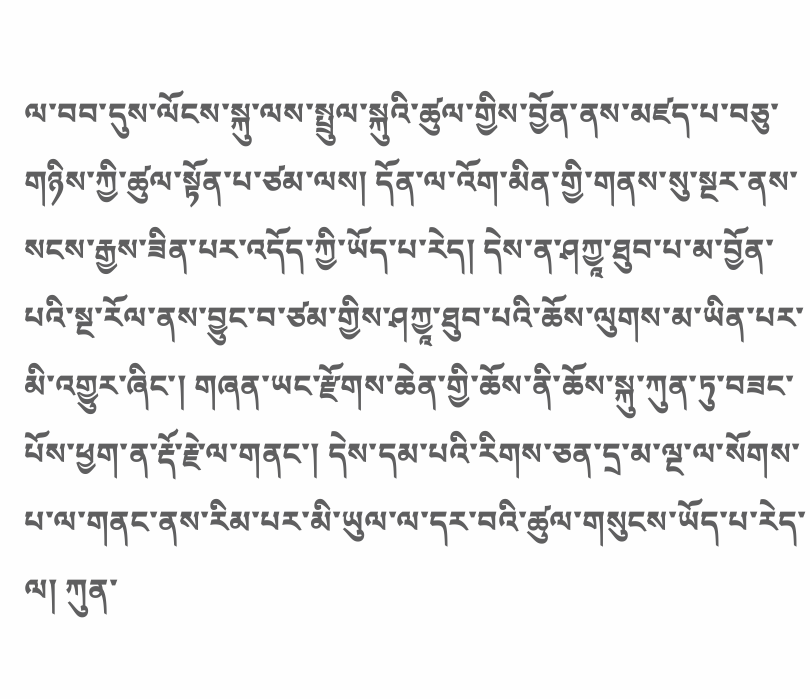ལ་བབ་དུས་ལོངས་སྐུ་ལས་སྤྲུལ་སྐུའི་ཚུལ་གྱིས་བྱོན་ནས་མཛད་པ་བཅུ་གཉིས་ཀྱི་ཚུལ་སྟོན་པ་ཙམ་ལས། དོན་ལ་འོག་མིན་གྱི་གནས་སུ་སྔར་ནས་སངས་རྒྱས་ཟིན་པར་འདོད་ཀྱི་ཡོད་པ་རེད། དེས་ན་ཤཀྱཱ་ཐུབ་པ་མ་བྱོན་པའི་སྔ་རོལ་ནས་བྱུང་བ་ཙམ་གྱིས་ཤཀྱཱ་ཐུབ་པའི་ཆོས་ལུགས་མ་ཡིན་པར་མི་འགྱུར་ཞིང་། གཞན་ཡང་རྫོགས་ཆེན་གྱི་ཆོས་ནི་ཆོས་སྐུ་ཀུན་ཏུ་བཟང་པོས་ཕྱག་ན་རྡོ་རྗེ་ལ་གནང་། དེས་དམ་པའི་རིགས་ཅན་དྲ་མ་ལྔ་ལ་སོགས་པ་ལ་གནང་ནས་རིམ་པར་མི་ཡུལ་ལ་དར་བའི་ཚུལ་གསུངས་ཡོད་པ་རེད་ལ། ཀུན་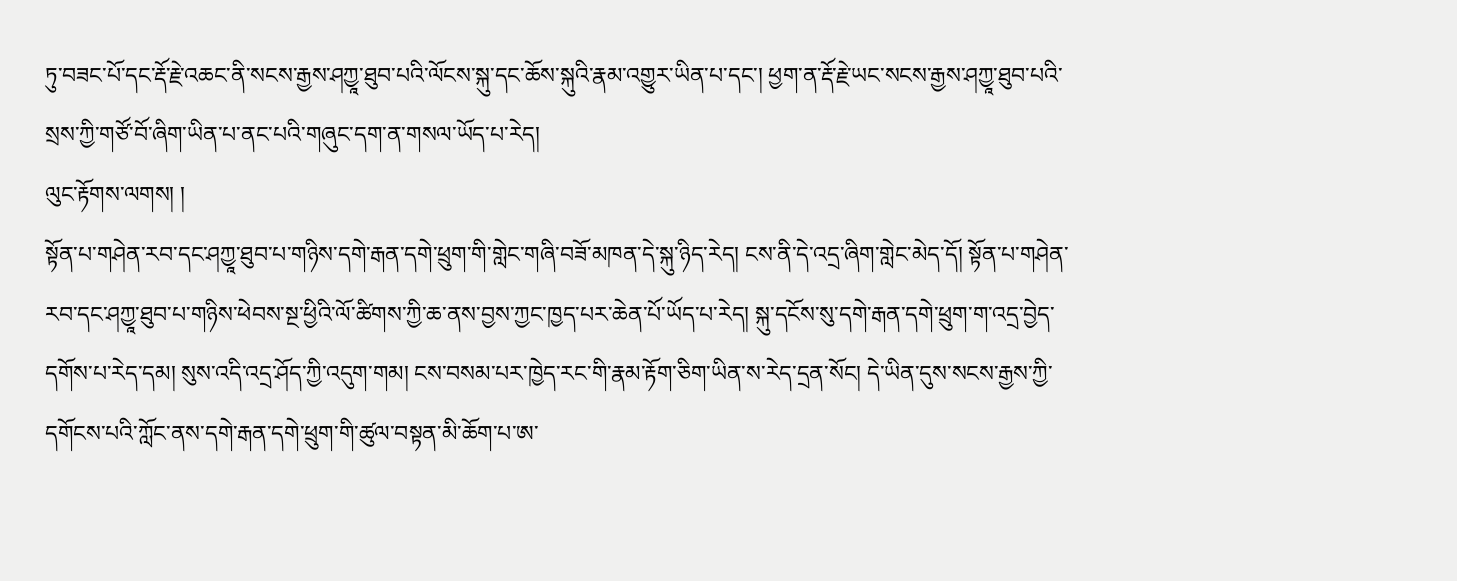ཏུ་བཟང་པོ་དང་རྡོ་རྗེ་འཆང་ནི་སངས་རྒྱས་ཤཀྱཱ་ཐུབ་པའི་ལོངས་སྐུ་དང་ཆོས་སྐུའི་རྣམ་འགྱུར་ཡིན་པ་དང་། ཕྱག་ན་རྡོ་རྗེ་ཡང་སངས་རྒྱས་ཤཀྱཱ་ཐུབ་པའི་སྲས་ཀྱི་གཙོ་བོ་ཞིག་ཡིན་པ་ནང་པའི་གཞུང་དག་ན་གསལ་ཡོད་པ་རེད།
ལུང་རྟོགས་ལགས། །
སྟོན་པ་གཤེན་རབ་དང་ཤཀྱཱ་ཐུབ་པ་གཉིས་དགེ་རྒན་དགེ་ཕྲུག་གི་གླེང་གཞི་བཟོ་མཁན་དེ་སྐུ་ཉིད་རེད། ངས་ནི་དེ་འདྲ་ཞིག་གླེང་མེད་དོ། སྟོན་པ་གཤེན་རབ་དང་ཤཀྱཱ་ཐུབ་པ་གཉིས་ཕེབས་སྔ་ཕྱིའི་ལོ་ཚིགས་ཀྱི་ཆ་ནས་བྱས་ཀྱང་ཁྱད་པར་ཆེན་པོ་ཡོད་པ་རེད། སྐུ་དངོས་སུ་དགེ་རྒན་དགེ་ཕྲུག་ག་འདྲ་བྱེད་དགོས་པ་རེད་དམ། སུས་འདི་འདྲ་ཤོད་ཀྱི་འདུག་གམ། ངས་བསམ་པར་ཁྱེད་རང་གི་རྣམ་རྟོག་ཅིག་ཡིན་ས་རེད་དྲན་སོང། དེ་ཡིན་དུས་སངས་རྒྱས་ཀྱི་དགོངས་པའི་ཀློང་ནས་དགེ་རྒན་དགེ་ཕྲུག་གི་ཚུལ་བསྟན་མི་ཆོག་པ་ཨ་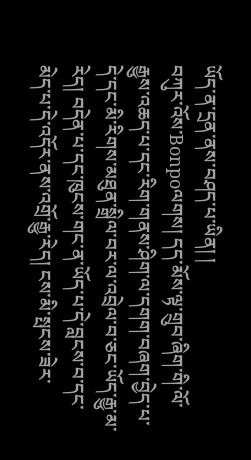ཡོད་ན་དྲན་ནས་བཤད་པ་ཡིན། །
བཀུར་འོས་Bonpoལགས། དད་མོས་ལྟ་གྲུབ་ཞིག་གི་ལོ་རྒྱུས་འཆད་པ་དང་རིག་གནས་ཤིག་ལ་དགག་བཞག་བྱེད་པ་དེ་དང་མི་རིགས་མཐུན་སྒྲིལ་བར་ལ་འབྲེལ་བ་ཅང་ཡོད་རྒྱུ་མ་རེད། བདེན་པ་དང་ཁུངས་གང་ན་ཡོད་པ་དེ་བླངས་བ་དང་མེད་པ་དེ་འདོར་ནས་འགྲོ་རྒྱུ་རེད། ངས་མི་སྤངས་ཟེར་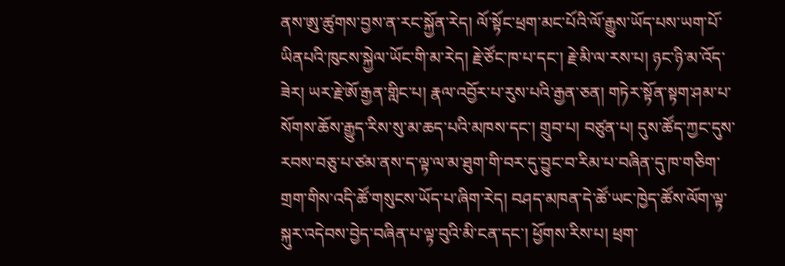ནས་ཨུ་ཚུགས་བྱས་ན་རང་སྐྱོན་རེད། ལོ་སྟོང་ཕྲག་མང་པོའི་ལོ་རྒྱུས་ཡོད་པས་ཡག་པོ་ཡིནཔའི་ཁུངས་སྐྱེལ་ཡོང་གི་མ་རེད། རྗེ་ཙོང་ཁ་པ་དང་། རྗེ་མི་ལ་རས་པ། ཉང་ཉི་མ་འོད་ཟེར། ཡར་རྗེ་ཨོ་རྒྱན་གླིང་པ། རྣལ་འབྱོར་པ་རུས་པའི་རྒྱན་ཅན། གཏེར་སྟོན་སྟག་ཤམ་པ་སོགས་ཆོས་རྒྱུད་རིས་སུ་མ་ཆད་པའི་མཁས་དང་། གྲུབ་པ། བཙུན་པ། དུས་ཚོད་ཀྱང་དུས་རབས་བཅུ་པ་ཙམ་ནས་ད་ལྟ་ལ་མ་ཐུག་གི་བར་དུ་བྱུང་བ་རིམ་པ་བཞིན་དུ་ཁ་གཅིག་གྲག་གིས་འདི་ཚོ་གསུངས་ཡོད་པ་ཞིག་རེད། བཤད་མཁན་དེ་ཚོ་ཡང་ཁྱེད་ཚོས་ལོག་ལྟ་སྐུར་འདེབས་བྱེད་བཞིན་པ་ལྟ་བུའི་མི་ངན་དང་། ཕྱོགས་རིས་པ། ཕྲག་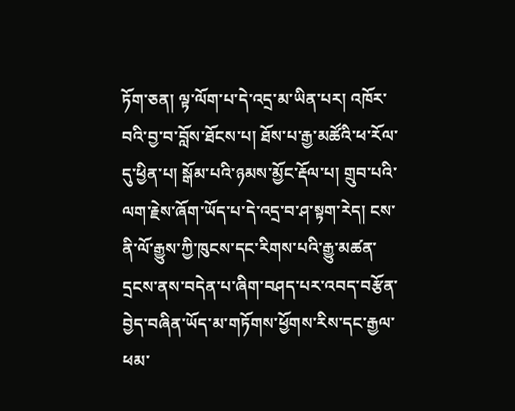ཏོག་ཅན། ལྟ་ལོག་པ་དེ་འདྲ་མ་ཡིན་པར། འཁོར་བའི་བྱ་བ་བློས་ཐོངས་པ། ཐོས་པ་རྒྱ་མཚོའི་ཕ་རོལ་དུ་ཕྱིན་པ། སྒོམ་པའི་ཉམས་མྱོང་རྡོལ་པ། གྲུབ་པའི་ལག་རྗེས་ཞོག་ཡོད་པ་དེ་འདྲ་བ་ཤ་སྟག་རེད། ངས་ནི་ལོ་རྒྱུས་ཀྱི་ཁུངས་དང་རིགས་པའི་རྒྱུ་མཚན་དྲངས་ནས་བདེན་པ་ཞིག་བཤད་པར་འབད་བརྩོན་བྱེད་བཞིན་ཡོད་མ་གཏོགས་ཕྱོགས་རིས་དང་རྒྱལ་ཕམ་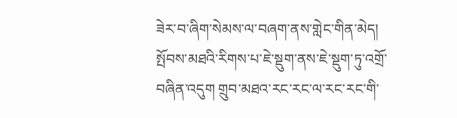ཟེར་བ་ཞིག་སེམས་ལ་བཞག་ནས་གླེང་གིན་མེད།
སྤོབས་མཐའི་རིགས་པ་ཇེ་སྡུག་ནས་ཇེ་སྡུག་ཏུ་འགྲོ་བཞིན་འདུག གྲུབ་མཐའ་རང་རང་ལ་རང་རང་གི་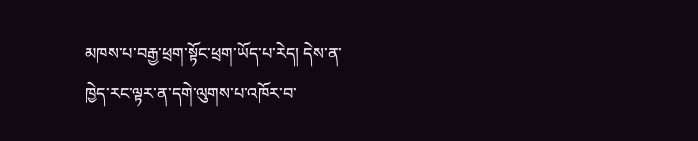མཁས་པ་བརྒྱ་ཕྲག་སྟོང་ཕྲག་ཡོད་པ་རེད། དེས་ན་ཁྱེད་རང་ལྟར་ན་དགེ་ལུགས་པ་འཁོར་བ་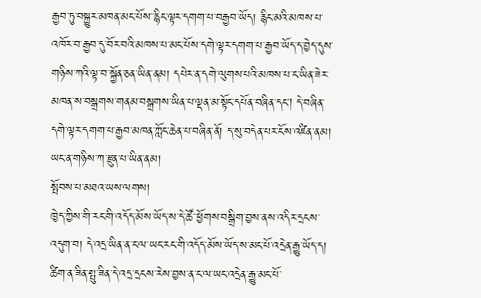རྒྱབ་ཏུ་བསྐྱུར་མཁན་མང་པོས་་རྙིང་ལྟར་དགག་པ་བརྒྱབ་ཡོད། རྙིང་མའི་མཁས་པ་འཁོར་བ་རྒྱབ་དུ་བོར་བའི་མཁས་པ་མང་པོས་དགེ་ལྟར་དགག་པ་རྒྱབ་ཡོད་ད་བྱེད་དུས་གཉིས་ཀའི་ལྟ་བ་སྐྱོན་ཅན་ཡིན་ནམ། དཔེར་ན་དགེ་ལུགས་པའི་མཁས་པ་ང་ཡིན་ཟེར་མཁན་ས་བསྒྲགས་གནམ་བསྒྲགས་ཡིན་པ་ལྡན་མ་སྟོང་དཔོན་བཞིན་དང། དེ་བཞིན་དགེ་ལྟར་དགག་པ་རྒྱབ་མཁན་ཀློང་ཆེན་པ་བཞིན་ནོ། ད་སུ་བདེན་པར་ངོས་འཛིན་ནམ། ཡང་ན་གཉིས་ཀ་རྫུན་པ་ཡིན་ནམ།
སྤོབས་པ་མཐའ་ཡས་ལགས།
ཁྱེད་ཀྱིས་གི་རང་གི་འདོད་མོས་ཡོད་ས་དེ་ཚོ་་ཕྱོགས་བསྒྲིག་བྱས་ནས་འདིར་དྲངས་འདུག་བ། དེ་འདྲ་ཡིན་ན་ང་ལ་ཡང་རང་གི་འདོད་མོས་ཡོད་ས་མང་པོ་འདྲེན་རྒྱུ་ཡོད་ད། ཚིག་ན་ཟིན་སྤུ་ཟིན་དེ་འདྲ་དྲངས་རེས་བྱས་ན་ང་ལ་ཡང་འདྲེན་རྒྱུ་མང་པོ་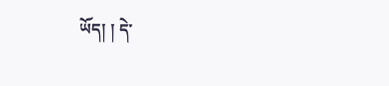ཡོད། ། དེ་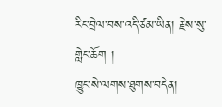རིང་བྲེལ་བས་འདི་ཙམ་ཡིན། རྗེས་སུ་གླེང་ཆོག །
ཁྱུང་སེ་ལགས་ཐུགས་བདེན།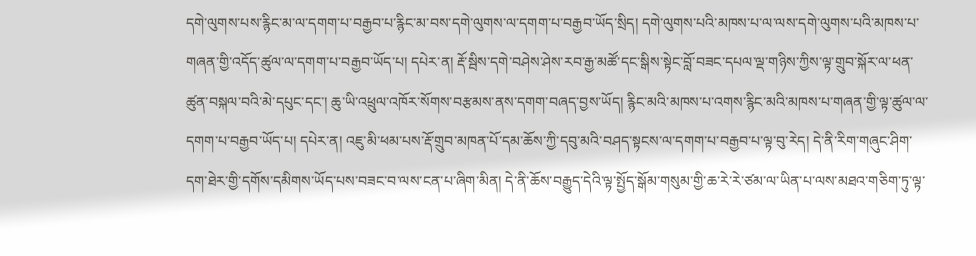དགེ་ལུགས་པས་རྙིང་མ་ལ་དགག་པ་བརྒྱབ་པ་རྙིང་མ་བས་དགེ་ལུགས་ལ་དགག་པ་བརྒྱབ་ཡོད་སྲིད། དགེ་ལུགས་པའི་མཁས་པ་ལ་ལས་དགེ་ལུགས་པའི་མཁས་པ་གཞན་གྱི་འདོད་ཚུལ་ལ་དགག་པ་བརྒྱབ་ཡོད་པ། དཔེར་ན། རྡོ་སྦིས་དགེ་བཤེས་ཤེས་རབ་རྒྱ་མཚོ་དང་སྒིས་སྟེང་བློ་བཟང་དཔལ་ལྡ་གཉིས་ཀྱིས་ལྟ་གྲུབ་སྐོར་ལ་ཕན་ཚུན་བསྐལ་བའི་མེ་དཔུང་དང་། ཆུ་ཡི་འཕྲུལ་འཁོར་སོགས་བརྩམས་ནས་དགག་བཞད་བྱས་ཡོད། རྙིང་མའི་མཁས་པ་འགས་རྙིང་མའི་མཁས་པ་གཞན་གྱི་ལྟ་ཚུལ་ལ་དགག་པ་བརྒྱབ་ཡོད་པ། དཔེར་ན། འཇུ་མི་ཕམ་པས་རྡོ་གྲུབ་མཁན་པོ་དམ་ཆོས་ཀྱི་དབུ་མའི་བཤད་སྟངས་ལ་དགག་པ་བརྒྱབ་པ་ལྟ་བུ་རེད། དེ་ནི་རིག་གཞུང་ཤིག་དག་ཐེར་གྱི་དགོས་དམིགས་ཡོད་པས་བཟང་བ་ལས་ངན་པ་ཞིག་མིན། དེ་ནི་ཆོས་བརྒྱུད་དེའི་ལྟ་སྤྱོད་སྒོམ་གསུམ་གྱི་ཆ་རེ་རེ་ཙམ་ལ་ཡིན་པ་ལས་མཐའ་གཅིག་ཏུ་ལྟ་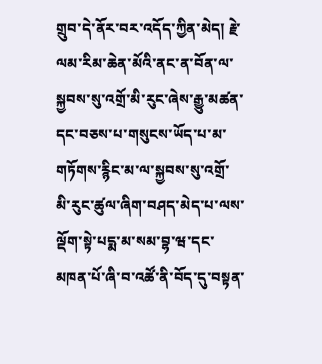གྲུབ་དེ་ནོར་བར་འདོད་ཀྱིན་མེད། རྗེ་ལམ་རིམ་ཆེན་མོའི་ནང་ན་བོན་ལ་སྐྱབས་སུ་འགྲོ་མི་རུང་ཞེས་རྒྱུ་མཚན་དང་བཅས་པ་གསུངས་ཡོད་པ་མ་གཏོགས་རྙིང་མ་ལ་སྐྱབས་སུ་འགྲོ་མི་རུང་ཚུལ་ཞིག་བཤད་མེད་པ་ལས་ལྡོག་སྟེ་པདྨ་མ་སམ་བྷ་ཝ་དང་མཁན་པོ་ཞི་བ་འཚོ་ནི་བོད་དུ་བསྟན་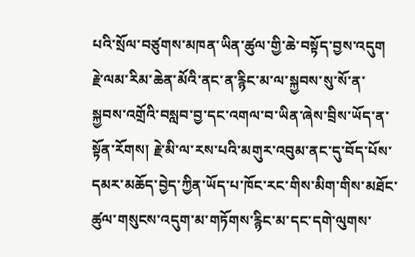པའི་སྲོལ་བཙུགས་མཁན་ཡིན་ཚུལ་གྱི་ཆེ་བསྟོད་བྱས་འདུག རྗེ་ལམ་རིམ་ཆེན་མོའི་ནང་ན་རྙིང་མ་ལ་སྐྱབས་སུ་སོ་ན་སྐྱབས་འགྲོའི་བསླབ་བྱ་དང་འགལ་བ་ཡིན་ཞེས་བྲིས་ཡོད་ན་སྟོན་རོགས། རྗེ་མི་ལ་རས་པའི་མགུར་འབུམ་ནང་དུ་བོད་པོས་དམར་མཆོད་བྱེད་ཀྱིན་ཡོད་པ་ཁོང་རང་གིས་མིག་གིས་མཐོང་ཚུལ་གསུངས་འདུག་མ་གཏོགས་རྙིང་མ་དང་དགེ་ལུགས་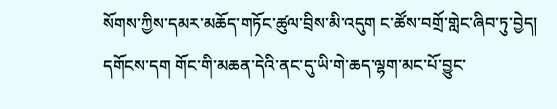སོགས་ཀྱིས་དམར་མཆོད་གཏོང་ཚུལ་བྲིས་མི་འདུག ང་ཚོས་བགྲོ་གླེང་ཞིབ་ཏུ་བྱེད།
དགོངས་དག གོང་གི་མཆན་དེའི་ནང་དུ་ཡི་གེ་ཆད་ལྷག་མང་པོ་བྱུང་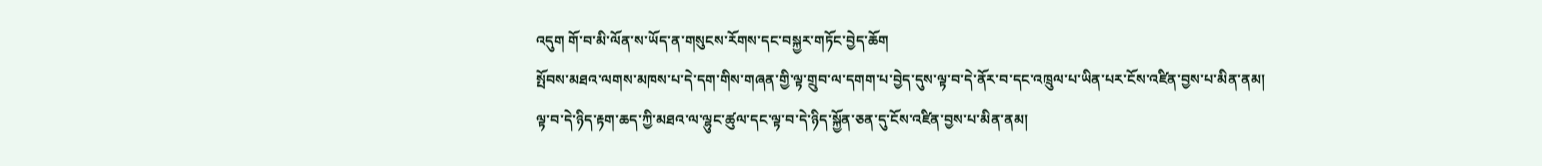འདུག གོ་བ་མི་ལོན་ས་ཡོད་ན་གསུངས་རོགས་དང་བསྐྱར་གཏོང་བྱེད་ཆོག
སྤོབས་མཐའ་ལགས་མཁས་པ་དེ་དག་གིས་གཞན་གྱི་ལྟ་གྲུབ་ལ་དགག་པ་བྱེད་དུས་ལྟ་བ་དེ་ནོར་བ་དང་འཁྲུལ་པ་ཡིན་པར་ངོས་འཛིན་བྱས་པ་མིན་ནམ། ལྟ་བ་དེ་ཉིད་རྟག་ཆད་ཀྱི་མཐའ་ལ་ལྷུང་ཚུལ་དང་ལྟ་བ་དེ་ཉིད་སྐྱོན་ཅན་དུ་ངོས་འཛིན་བྱས་པ་མིན་ནམ།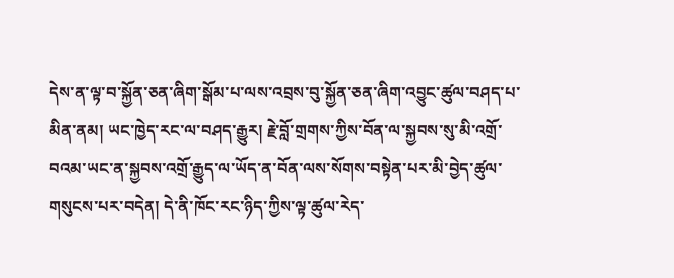དེས་ན་ལྟ་བ་སྐྱོན་ཅན་ཞིག་སྒོམ་པ་ལས་འབྲས་བུ་སྐྱོན་ཅན་ཞིག་འབྱུང་ཚུལ་བཤད་པ་མིན་ནམ། ཡང་ཁྱེད་རང་ལ་བཤད་རྒྱུར། རྗེ་བློ་གྲགས་ཀྱིས་བོན་ལ་སྐྱབས་སུ་མི་འགྲོ་བའམ་ཡང་ན་སྐྱབས་འགྲོ་རྒྱུད་ལ་ཡོད་ན་བོན་ལས་སོགས་བསྟེན་པར་མི་བྱེད་ཚུལ་གསུངས་པར་བདེན། དེ་ནི་ཁོང་རང་ཉིད་ཀྱིས་ལྟ་ཚུལ་རེད་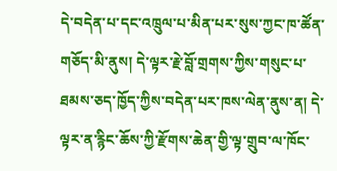དེ་བདེན་པ་དང་འཁྲུལ་པ་མིན་པར་སུས་ཀྱང་ཁ་ཚོན་གཅོད་མི་ནུས། དེ་ལྟར་རྗེ་བློ་གྲགས་ཀྱིས་གསུང་པ་ཐམས་ཅད་ཁྱོད་ཀྱིས་བདེན་པར་ཁས་ལེན་ནུས་ན། དེ་ལྟར་ན་རྙིང་ཆོས་ཀྱི་རྫོགས་ཆེན་གྱི་ལྟ་གྲུབ་ལ་ཁོང་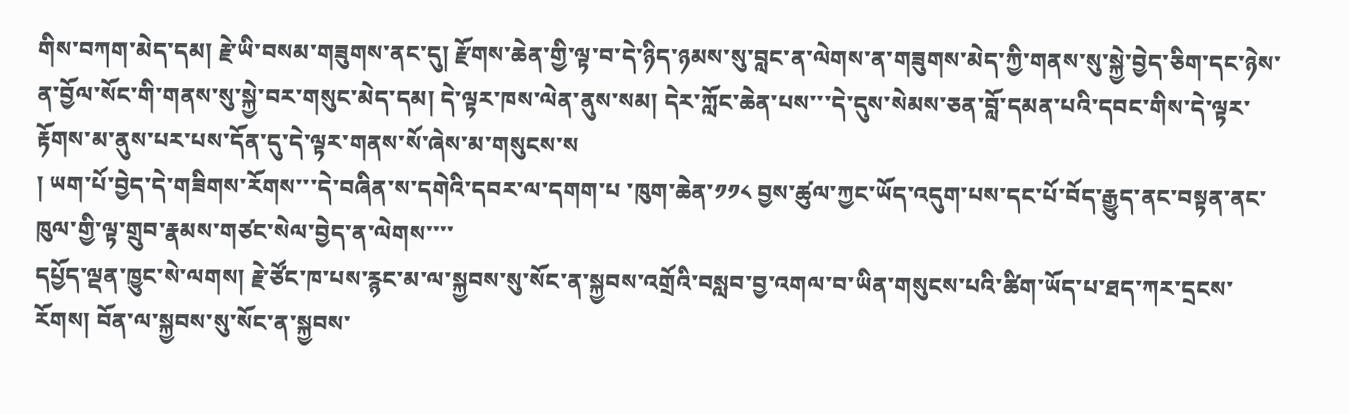གིས་བཀག་མེད་དམ། རྗེ་ཡི་བསམ་གཟུགས་ནང་དུ། རྫོགས་ཆེན་གྱི་ལྟ་བ་དེ་ཉིད་ཉམས་སུ་བླང་ན་ལེགས་ན་གཟུགས་མེད་ཀྱི་གནས་སུ་སྐྱེ་བྱེད་ཅིག་དང་ཉེས་ན་བྱོལ་སོང་གི་གནས་སུ་སྐྱེ་བར་གསུང་མེད་དམ། དེ་ལྟར་ཁས་ལེན་ནུས་སམ། དེར་ཀློང་ཆེན་པས་་་དེ་དུས་སེམས་ཅན་བློ་དམན་པའི་དབང་གིས་དེ་ལྟར་རྟོགས་མ་ནུས་པར་པས་དོན་དུ་དེ་ལྟར་གནས་སོ་ཞེས་མ་གསུངས་ས
། ཡག་པོ་བྱེད་དེ་གཟིགས་རོགས་་་དེ་བཞིན་ས་དགེའི་དབར་ལ་དགག་པ ་ཁུག་ཆེན་༡༡༨ བྱས་ཚུལ་ཀྱང་ཡོད་འདུག་པས་དང་པོ་བོད་རྒྱུད་ནང་བསྟན་ནང་ཁུལ་གྱི་ལྟ་གྲུབ་རྣམས་གཙང་སེལ་བྱེད་ན་ལེགས་་་་
དཔྱོད་ལྡན་ཁྱུང་སེ་ལགས། རྗེ་ཙོང་ཁ་པས་རྙང་མ་ལ་སྐྱབས་སུ་སོང་ན་སྐྱབས་འགྲོའི་བསླབ་བྱ་འགལ་བ་ཡིན་གསུངས་པའི་ཚིག་ཡོད་པ་ཐད་ཀར་དྲངས་རོགས། བོན་ལ་སྐྱབས་སུ་སོང་ན་སྐྱབས་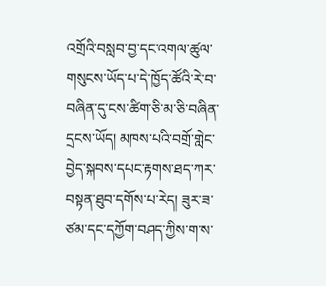འགྲོའི་བསླབ་བྱ་དང་འགལ་ཚུལ་གསུངས་ཡོད་པ་དེ་ཁྱོད་ཚོའི་རེ་བ་བཞིན་དུ་ངས་ཚིག་ཅི་མ་ཅི་བཞིན་དྲངས་ཡོད། མཁས་པའི་བགྲོ་གླེང་བྱེད་སྐབས་དཔང་རྟགས་ཐད་ཀར་བསྟན་ཐུབ་དགོས་པ་རེད། ཟུར་ཟ་ཙམ་དང་དཀྱོག་བཤད་ཀྱིས་ག་ས་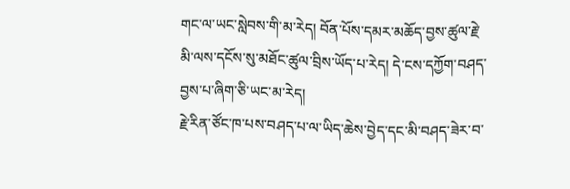གང་ལ་ཡང་སླེབས་གི་མ་རེད། བོན་པོས་དམར་མཆོད་བྱས་ཚུལ་རྗེ་མི་ལས་དངོས་སུ་མཐོང་ཚུལ་བྲིས་ཡོད་པ་རེད། དེ་ངས་དཀྱོག་བཤད་བྱས་པ་ཞིག་ཅི་ཡང་མ་རེད།
རྗེ་རིན་ཙོང་ཁ་པས་བཤད་པ་ལ་ཡིད་ཆེས་བྱེད་དང་མི་བཤད་ཟེར་བ་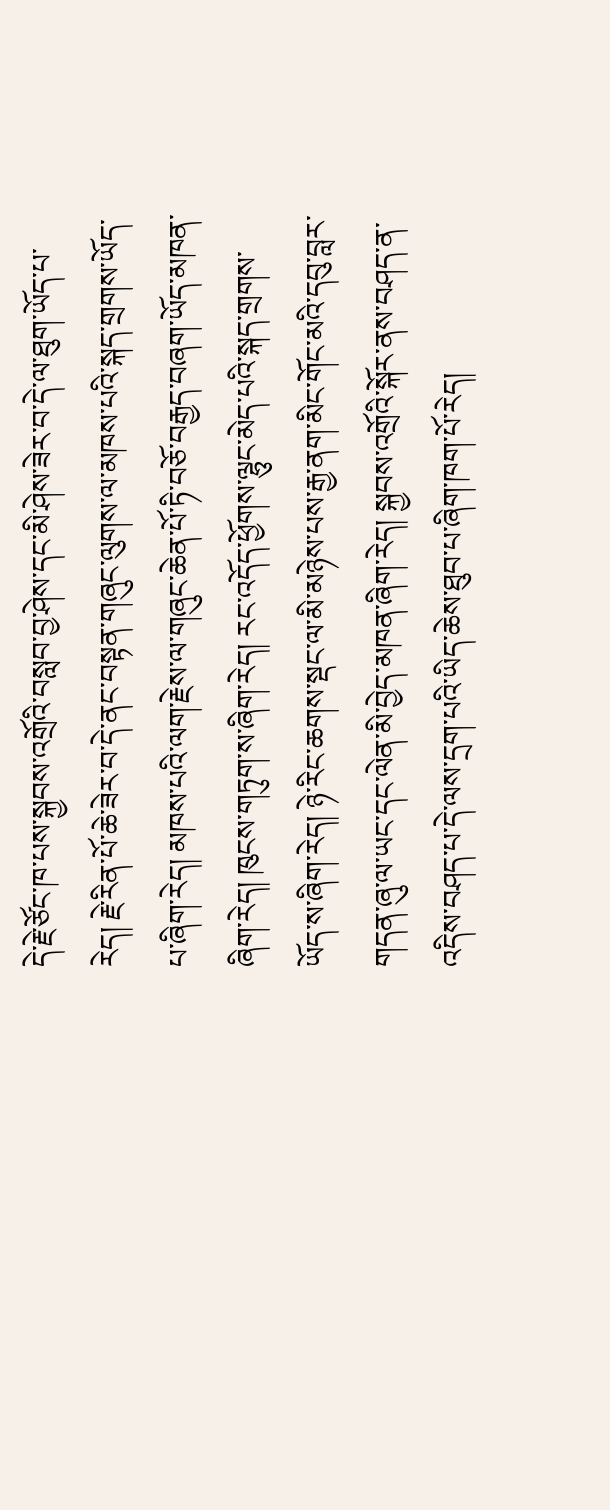དེ་རྗེ་ཙོང་ཁ་པས་སྐྱབས་འགྲོའི་བསླབ་བྱ་ཤེས་དང་མི་ཤེས་ཟེར་བ་དེ་ལ་ཐུག་ཡོད་པ་རེད། རྗེ་རིན་པོ་ཆེ་ཟེར་བ་དེ་ནང་བསྟན་གཞུང་ལུགས་ལ་མཁས་པའི་སྐད་གྲགས་ཡོད་པ་ཞིག་རེད། མཁས་པའི་ལག་རྗེས་ལ་གཞུང་ཆེན་པོ་ཏི་བཅོ་བརྒྱད་བཞག་ཡོད་མཁན་ཞིག་རེད། ཁུངས་གཏུག་ས་ཞིག་རེད། རང་འདོད་ཕྱོགས་ལྷུང་མེད་པའི་སྐད་གྲགས་ཡོད་ས་ཞིག་རེད། ཉེ་རིང་ཆགས་སྡང་ལ་མི་མཉེས་པས་རྒྱ་ནག་མིང་གོང་མའི་དབུ་བླར་གདན་ཞུ་ལ་ཡང་དང་ལེན་མི་བྱེད་མཁན་ཞིག་རེད། སྐྱབས་འགྲོའི་སྐོར་ནས་བཤད་ན་འདིས་བཤད་པ་དེ་ལས་དྲག་པའི་ཡིད་ཆེས་ཐུབ་པ་ཞིག་ཁག་པོ་རེད།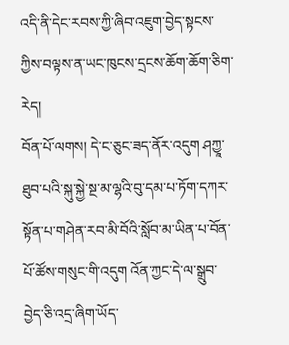འདི་ནི་དེང་རབས་ཀྱི་ཞིབ་འཇུག་བྱེད་སྟངས་ཀྱིས་བལྟས་ན་ཡང་ཁུངས་དྲངས་ཆོག་ཆོག་ཅིག་རེད།
བོན་པོ་ལགས། དེ་ང་ཅུང་ཟད་ནོར་འདུག ཤཀྱཱ་ཐུབ་པའི་སྐུ་སྐྱེ་སྔ་མ་ལྷའི་བུ་དམ་པ་ཏོག་དཀར་སྟོན་པ་གཤེན་རབ་མི་བོའི་སློབ་མ་ཡིན་པ་བོན་པོ་ཚོས་གསུང་གི་འདུག འོན་ཀྱང་དེ་ལ་སྒྲུབ་བྱེད་ཅི་འདྲ་ཞིག་ཡོད་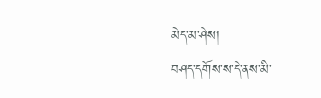མེད་མ་ཤེས།
བཤད་དགོས་ས་དེ་ནས་མི་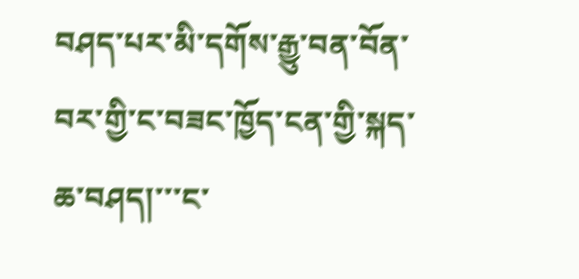བཤད་པར་མི་དགོས་རྒྱུ་བན་བོན་བར་གྱི་ང་བཟང་ཁྱོད་ངན་གྱི་སྐད་ཆ་བཤད།་་་ང་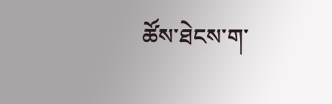ཚོས་ཐེངས་ག་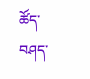ཚོད་བཤད་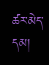ཚར་མེད་དམ།